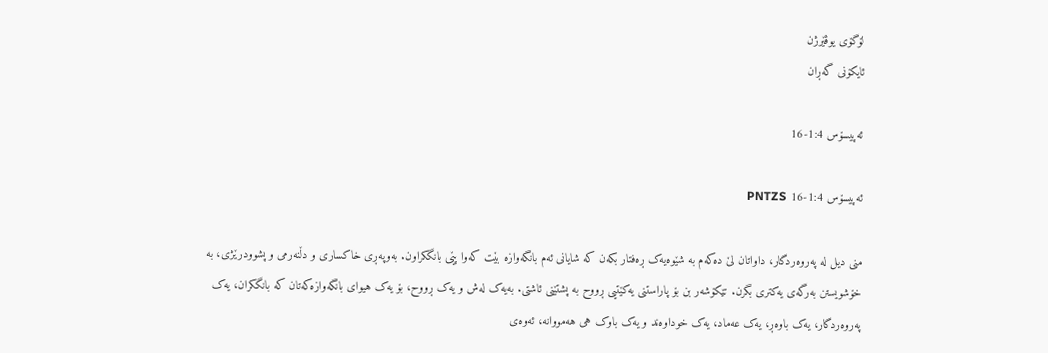لۆگۆی یوڤێرژن
ئایکۆنی گەڕان

ئه‌پیسۆس 1:4-16

ئه‌پیسۆس 1:4-16 PNTZS

منی دیل له‌ په‌روه‌ردگار، داواتان لێ ده‌كه‌م به‌ شێوه‌یه‌ک ڕه‌فتار بكه‌ن كه‌ شایانی ئه‌م بانگه‌وازه‌ بێت كه‌وا پێی بانگكراون. به‌وپه‌ڕی خاكساری و دڵنه‌رمی و پشوودرێژی، به‌ خۆشویستن به‌رگه‌ی یه‌كتری بگرن. تێكۆشه‌ر بن بۆ پاراستنی یه‌كێتیی ڕووح به‌ پشتێنی ئاشتی. به‌یه‌ک له‌ش و یه‌ک ڕووح، بۆ یه‌ک هیوای بانگه‌وازه‌كه‌تان كه‌ بانگكران، یه‌ک په‌روه‌ردگار، یه‌ک باوه‌ڕ، یه‌ک عه‌ماد، یه‌ک خوداوه‌ند و یه‌ک باوک هی هه‌مووانه‌، ئه‌وه‌ی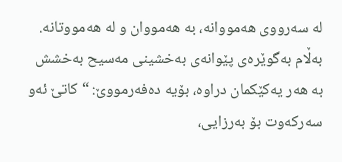له‌ سه‌رووی هه‌مووانه‌، به‌ هه‌مووان و له‌ هه‌مووتانه‌. به‌ڵام به‌گوێره‌ی پێوانه‌ی به‌خشینی مه‌سیح به‌خشش به‌ هه‌ر یه‌كێكمان دراوه‌، بۆیه‌ ده‌فه‌رمووێ: “كاتێ ئه‌و سه‌ركه‌وت بۆ به‌رزایی،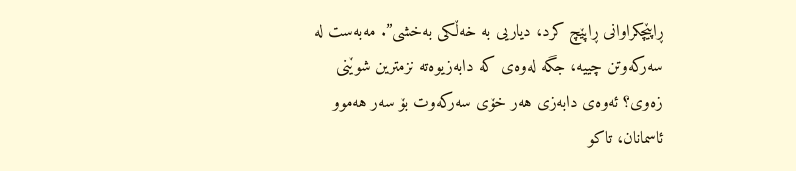ڕاپێچكراوانی ڕاپێچ كرد، دیاریی به‌ خه‌ڵكی به‌خشی”. مه‌به‌ست له‌ سه‌ركه‌وتن چییه‌، جگه‌ له‌وه‌ی كه‌ دابه‌زیوه‌ته‌ نزمترین شوێنی زه‌وی؟ ئه‌وه‌ی دابه‌زی هه‌ر خۆی سه‌ركه‌وت بۆ سه‌ر هه‌موو ئاسمانان، تاكو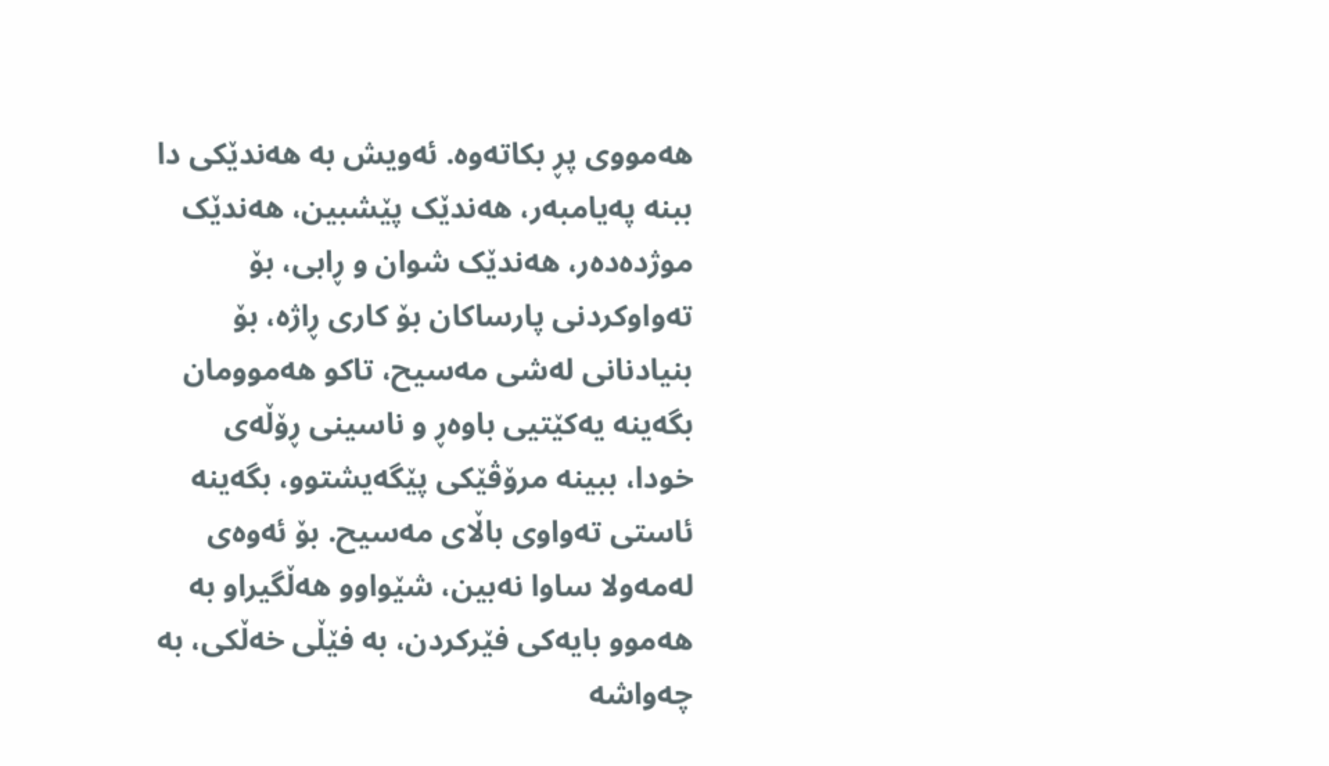هه‌مووی پڕ بكاته‌وه‌. ئه‌ویش به‌ هه‌ندێكی دا ببنه‌ په‌یامبه‌ر، هه‌ندێک پێشبین، هه‌ندێک موژده‌ده‌ر، هه‌ندێک شوان و ڕابی، بۆ ته‌واوكردنی پارساكان بۆ كاری ڕاژه‌، بۆ بنیادنانی له‌شی مه‌سیح، تاكو هه‌موومان بگه‌ینه‌ یه‌كێتیی باوه‌ڕ و ناسینی ڕۆڵه‌ی خودا، ببینه‌ مرۆڤێكی پێگه‌یشتوو، بگه‌ینه‌ ئاستی ته‌واوی باڵای مه‌سیح. بۆ ئه‌وه‌ی له‌مه‌ولا ساوا نه‌بین، شێواوو هه‌ڵگیراو به‌ هه‌موو بایه‌كی فێركردن، به‌ فێڵی خه‌ڵكی، به‌ چه‌واشه‌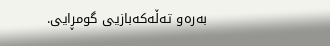به‌ره‌و ته‌ڵه‌كه‌بازیی گومڕایی.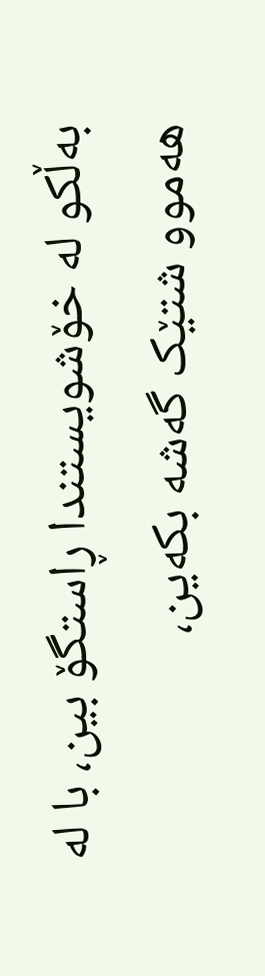به‌ڵكو له‌ خۆشویستندا ڕاستگۆ بین، با له‌ هه‌موو شتێک گه‌شه‌ بكه‌ین،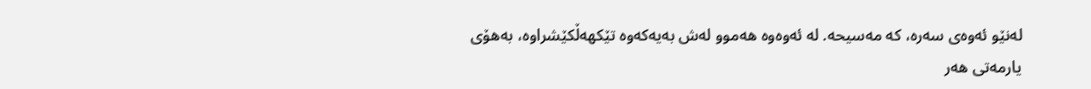له‌نێو ئه‌وه‌ی سه‌ره‌، كه‌ مه‌سیحه‌. له‌ ئه‌وه‌وه‌ هه‌موو له‌ش به‌یه‌كه‌وه‌ تێكهه‌ڵكێشراوه‌، به‌هۆی یارمه‌تی هه‌ر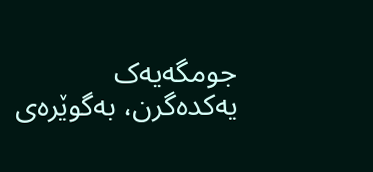جومگه‌یه‌ک یه‌كده‌گرن، به‌گوێره‌ی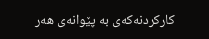كاركردنه‌كه‌ی به‌ پێوانه‌ی هه‌ر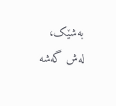به‌شێک، له‌ش گه‌شه‌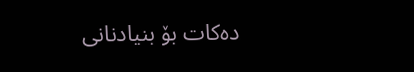ده‌كات بۆ بنیادنانی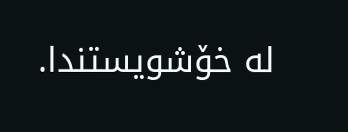له‌ خۆشویستندا.